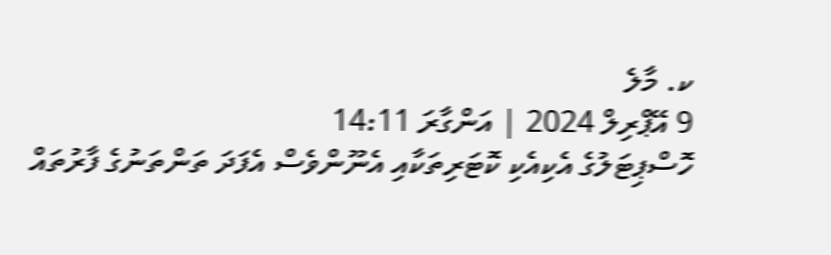ކ. މާލެ
9 އޭޕްރިލް 2024 | އަންގާރަ 14:11
ހޮސްޕިޓަލުގެ އެކިއެކި ކޮޓަރިތަކާއި އެނޫންވެސް އެފަދަ ތަންތަނުގެ ފާރުތައް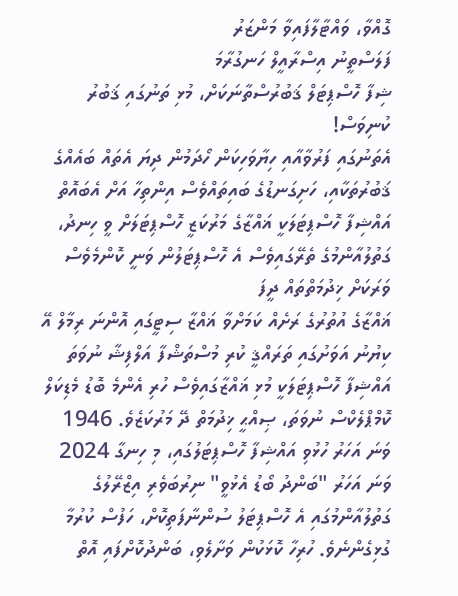ގޮއްވާ، ވައްޓާލާފައިވާ މަންޒަރު
ފަލަސްތީނު އިސްރާއީލް ހަނގުރާމަ
ޝިފާ ހޮސްޕިޓަލް ޤަބުރުސްތާނަކަށް، މުޅި ތަނުގައި ޤަބުރު ކުނިވަސް!
އެތަނުގައި ފަރުވާއާއި ހިޔާވަހިކަން ހޯދަމުން ދިޔަ އެތައް ބައެއްގެ ޤަބުރުތަކާއި، ހަށިގަނޑުގެ ބައިތައްވެސް އިންތިހާ އަށް އެބައޮތް
އައްޝިފާ ހޮސްޕިޓަލަކީ ޣައްޒާގެ މަރުކަޒީ ހޮސްޕިޓަލަށް ވީ ހިނދު، ގަތުލުއާންމުގެ ތެރޭގައިވެސް އެ ހޮސްޕިޓަލުން ވަނީ ކޮންމެވެސް ވަރަކަށް ޚިދުމަތްތައް ދީފަ
ޣައްޒާގެ އުތުރުގެ ރަށެއް ކަމަށްވާ ޣައްޒާ ސިޓީގައި އޮންނަ ރިމާލް އޭ ކިޔުނު އަވަށުގައި ތަރައްޤީ ކުރި މުސްތަޝްފާ އަލްފިޝާ ނުވަތަ އައްޝިފާ ހޮސްޕިޓަލަކީ މުޅި ޣައްޒާގައިވެސް ހުރި އެންމެ ބޮޑު މެޑިކަލް ކޮމްޕްލެކްސް ނުވަތަ، ޞިއްޙީ ޚިދުމަތް ދޭ މަރުކަޒެވެ. 1946 ވަނަ އަހަރު ހުޅުވި އައްޝިފާ ހޮސްޕިޓަލުގައި، މި ހިނގާ 2024 ވަނަ އަހަރު "ބަންދު ބޯޑު އެޅުވީ" ނިރުބަވެރި އިޒްރޭލުގެ ގަތުލުއާންމުގައި އެ ހޮސްޕިޓަލު ސުންނާފަތިކޮށް، ހަފުސް ކުރުމާ ގުޅިގެންނެވެ. ހުރިހާ ކޮޅަކުން ވަށާލެވި، ބަންދުކޮށްފައި އޮތް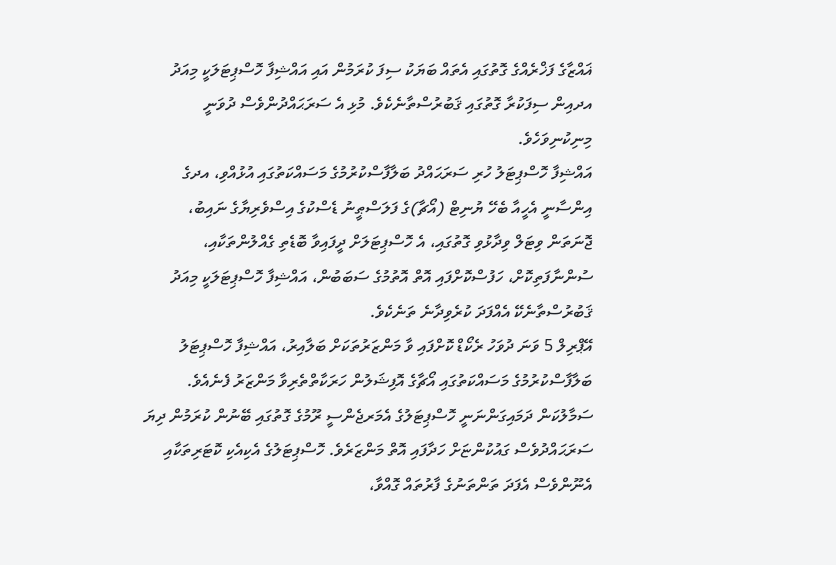ޣައްޒާގެ ފަޚްރެއްގެ ގޮތުގައި އެތައް ބަޔަކު ސިފަ ކުރަމުން އައި އައްޝިފާ ހޮސްޕިޓަލަކީ މިއަދު އދއިން ސިފަކުރާ ގޮތުގައި ޤަބުރުސްތާނެކެވެ. މުޅި އެ ސަރަޙައްދުންވެސް ދުވަނީ މިނިކުނިވަހެވެ.
އައްޝިފާ ހޮސްޕިޓަލު ހުރި ސަރަޙައްދު ބަލާފާސްކުރުމުގެ މަސައްކަތުގައި އުޅުއްވި، އދގެ އިންސާނީ އެހީއާ ބެހޭ ޔުނިޓް (އޯޗާ)ގެ ފަލަސްޠީނު ޑެސްކުގެ އިސްވެރިޔާގެ ނައިބު، ޖޮނަތަން ވިޓަލް ވިދާޅުވި ގޮތުގައި، އެ ހޮސްޕިޓަލަށް ދީފައިވާ ބޮޑެތި ގެއްލުންތަކާއި، ސުންނާފަތިކޮށް، ހަފުސްކޮށްފައި އޮތް އޮތުމުގެ ސަބަބުން، އައްޝިފާ ހޮސްޕިޓަލަކީ މިއަދު ޤަބުރުސްތާނެކޭ އެއްފަދަ ކުރެވިދާނެ ތަނެކެވެ.
އޭޕްރިލް 5 ވަނަ ދުވަހު ރެކޯޑް ކޮށްފައި ވާ މަންޒަރުތަކަށް ބަލާއިރު، އައްޝިފާ ހޮސްޕިޓަލު ބަލާފާސްކުރުމުގެ މަސައްކަތުގައި އޯޗާގެ އޮފިޝަލުން ހަރަކާތްތެރިވާ މަންޒަރު ފެނެއެވެ. ސަމާލުކަން ދަމައިގަންނަނީ ހޮސްޕިޓަލުގެ އެމަރޖެންސީ ރޫމުގެ ގޮތުގައި ބޭނުން ކުރަމުން ދިޔަ ސަރަޙައްދުވެސް ގައުކުންޏަށް ހަދާފައި އޮތް މަންޒަރެވެ. ހޮސްޕިޓަލުގެ އެކިއެކި ކޮޓަރިތަކާއި އެނޫންވެސް އެފަދަ ތަންތަނުގެ ފާރުތައް ގޮއްވާ،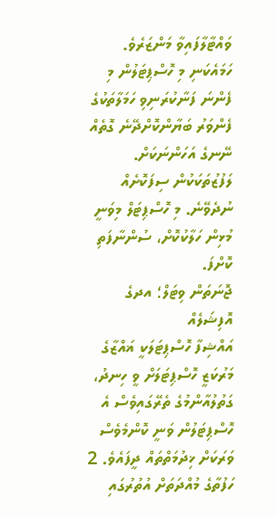ވައްޓާލާފައިވާ މަންޒަރެވެ.
ހަމައެކަނި މި ހޮސްޕިޓަލުން މި ފެންނަ ފަނާކުރަނިވި ހަމަލާތަކުގެ ފެންވަރު ބަޔާންކޮށްދޭނެ ގޮތެއް ނޭނގެ އަހަންނަކަށް. ލަފުޒުތަކަކުން ސިފަކޮށެއް ނުދެވޭނެ. މި ހޮސްޕިޓަލް މިވަނީ މުޅިން ހަލާކުކޮށް، ސުންނާފަތި ކޮށްފަ.
ޖޮނަތަން ވިޓަލް؛ އދގެ އޮފިޝަލެއް
އައްޝިފާ ހޮސްޕިޓަލަކީ ޣައްޒާގެ މަރުކަޒީ ހޮސްޕިޓަލަށް ވީ ހިނދު، ގަތުލުއާންމުގެ ތެރޭގައިވެސް އެ ހޮސްޕިޓަލުން ވަނީ ކޮންމެވެސް ވަރަކަށް ޚިދުމަތްތައް ދީފައެވެ. 2 ހަފުތާގެ މުއްދަތަށް އުތުރުގައި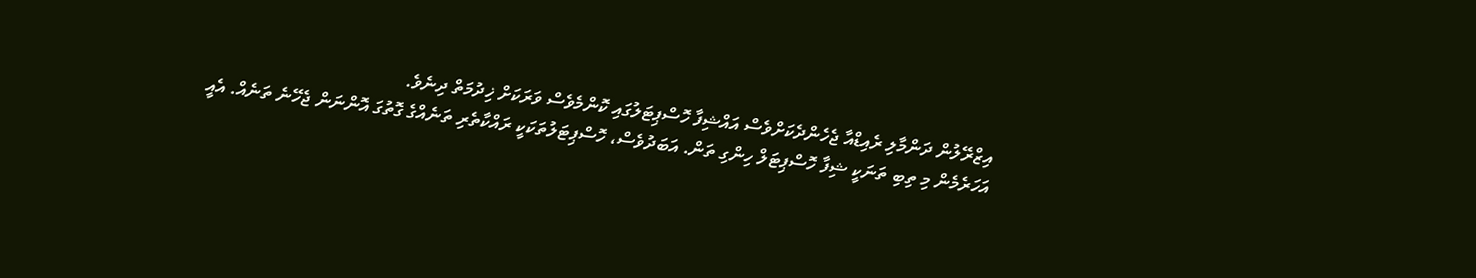އިޒްރޭލުން ދަންމާލި ރެއިޑްއާ ޖެހެންދެކަށްވެސް އައްޝިފާ ހޮސްޕިޓަލުގައި ކޮންމެވެސް ވަރަކަށް ޚިދުމަތް ދިނެވެ.
އަހަރެމެން މި ތިބި ތަނަކީ ޝިފާ ހޮސްޕިޓަލް ހިންގި ތަން. އަބަދުވެސް، ހޮސްޕިޓަލުތަކަކީ ރައްކާތެރި ތަނެއްގެ ގޮތުގަ އޮންނަން ޖެހޭނެ ތަނެއް. އެއީ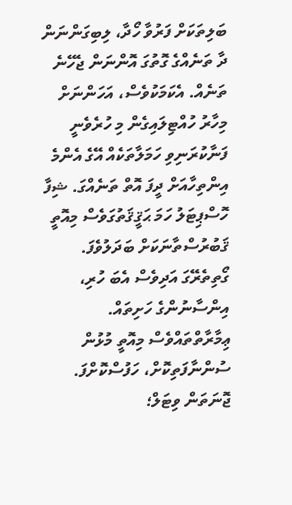ބަލިތަކަށް ފަރުވާ ހޯދާ، ލިބިގަންނަން ދާ ތަނެއްގެ ގޮތުގަ އޮންނަން ޖެހޭނެ ތަނެއް. އެކަމަކުވެސް، އަހަންނަށް މިހާރު ހުއްޓިލައިގެން މި ހުރެވެނީ ފަނާކުރަނިވި ހަމަލާތަކެއް އޭގެ އެންމެ އިންތިހާއަށް ދީފަ އޮތް ތަނެއްގަ. ޝިފާ ހޮސްޕިޓަލު ހަމަ ޙަޤީޤަތުގަވެސް މިއޮތީ ޤަބުރުސްތާނަކަށް ބަދަލުވެފަ. ގޯތިތެރޭގަ އަދިވެސް އެބަ ހުރި، އިންސާނުންގެ ހަށިތައް. ޢިމާރާތްތައްވެސް މިއޮތީ މުޅުން ސުންނާފަތިކޮށް، ހަފުސްކޮށްފަ.
ޖޮނަތަން ވިޓަލް؛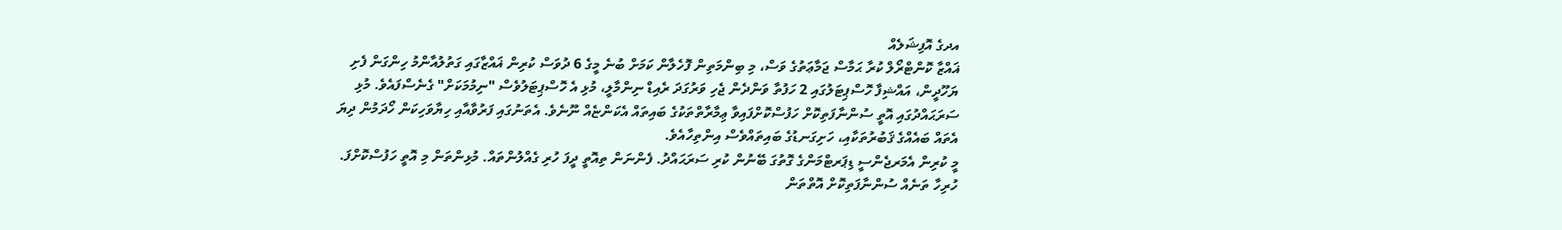އދގެ އޮފިޝަލެއް
ޣައްޒާ ކޮންޓްރޯލް ކުރާ ޙަމާސް ޖަމާޢަތުގެ ވަސް، މި ބިންމަތިން ފޮހެލާން ކަމަށް ބުނެ މީގެ 6 ދުވަސް ކުރިން ޣައްޒާގައި ގަތުލުއާންމު ހިންގަން ފެށި ޔަހޫދީން، އައްޝިފާ ހޮސްޕިޓަލުގައި 2 ހަފުތާ ވަންދެން ޖެހި ވަރުގަދަ ރެއިޑް ނިންމާލީ، މުޅި އެ ހޮސްޕިޓަލުވެސް "ނިމުމަކަށް" ގެނެސްފައެވެ. މުޅި ސަރަޙައްދުގައި އޮތީ ސުންނާފަތިކޮށް ހަފުސްކޮށްފައިވާ ޢިމާރާތްތަކުގެ ބައިތައް އެކަންޏެއް ނޫނެވެ. އެތަނުގައި ފަރުވާއާއި ހިޔާވަހިކަން ހޯދަމުން ދިޔަ އެތައް ބައެއްގެ ޤަބުރުތަކާއި، ހަށިގަނޑުގެ ބައިތައްވެސް އިންތިހާއެވެ.
މީ ކުރިން އެމަރޖެންސީ ޑިޕަރޓްމަންގެ ގޮތުގަ ބޭނުން ކުރި ސަރަޙައްދު. ފެންނަން ތިއޮތީ ދީފަ ހުރި ގެއްލުންތައް. މުޅިންތަން މި އޮތީ ހަފުސްކޮށްފަ. ހުރިހާ ތަނެއް ސުންނާފަތިކޮށް އޮތްތަން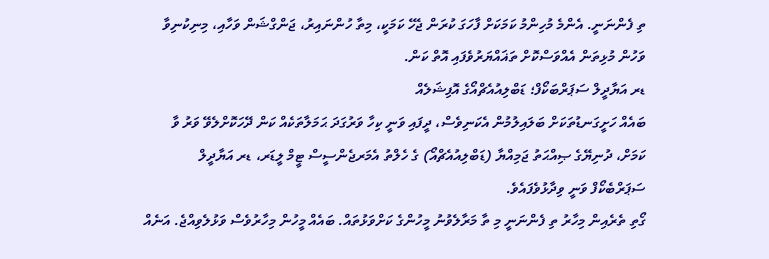ތި ފެންނަނީ. އެންމެ މުހިންމު ކަމަކަށް ފާހަގަ ކުރަން ޖެހޭ ކަމަކީ، މިތާ ހުންނައިރު، ޖަންގްޝަން ވަހާއި، މިނިކުނިވާ ވަހުން މުޅިތަން އެއްވަސްކޮށް ތަޣައްޔަރުވެފައި އޮތް ކަން.
ޑރ އަޔާދީލް ސަޕަރްބަކޯފް؛ ޑަބްލިއުއެޗްއޯގެ އޮފިޝަލެއް
ބައެއް ހަށީގަނޑުތަކަށް ބަލައިލުމުން އެކަނިވެސް، ދީފައި ވަނީ ކިހާ ވަރުގަދަ ޙަމަލާތަކެއް ކަން ދޭހަކޮށްލެވޭ ވަރު ވާ ކަމަށް، ދުނިޔޭގެ ޞިއްޙަތު ޖަމިއްޔާ (ޑަބްލިއުއެޗްއޯ) ގެ ހެލްތު އެމަރޖެންސީސް ޓީމް ލީޑަރ، ޑރ އަޔާދީލް ސަޕަރްބެކޯފް ވަނީ ވިދާޅުވެފައެވެ.
ގޯތި ތެރެއިން މިހާރު ތި ފެންނަނީ މި ތާ މަރާލެވުނު މީހުންގެ ކަށްވަޅުތައް. ބައެއް މީހުން މިހާރުވެސް ވަޅުލެވިއްޖެ. އަނެއް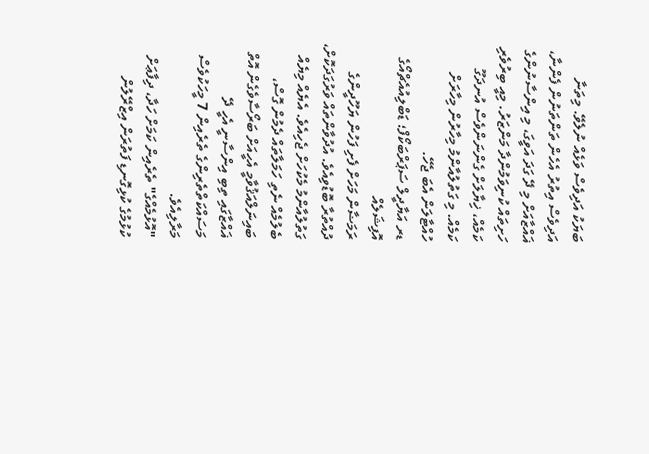ބަޔަކު އަދިވެސް ވަޅެއް ނުލެވޭ. މިތަނާ އަދިވެސް އިތުރު އެހެން ތަންތަނުން ފެންނާ، ޣައްޒާއަށް މި ދޭ ގަދަ އަވީގަ، މި އިންސާނުންގެ ހަށިތައް ކުނިވަމުންދާ މަންޒަރު. މިއީ ބިރުވެރި ކަމެއް، ޚިޔާލަށް ގެންނަންވެސް އުނދަގޫ ކަމެއް. މި ގަތުލުއާންމު މިހާރުން މިހާރަށް ހުއްޓާލަން އެބަ ޖެހޭ.
ޑރ އަޔާދީލް ސަޕަރްބަކޯފް؛ ޑަބްލިއުއެޗްއޯގެ އޮފިޝަލެއް
ރަމަޟާން މަހަށް ފެށި ފަހުން ޔަހޫދީންގެ ދުއްތުރާ ބޮޑުވިއެވެ. އުދުވާންތައް ވަރުގަދަކޮށް، ގަތުލުއާންމު މެކުހަށް ޖެހިއެވެ. އެޔެއް މިޔެއް ބެލުމެއް ނެތި ހަމަލާތައް ދެމުން ގޮސް، ބައިނަލްއަޤުވާމީ އެހީއަށް ބަރޯސާވެގެން އޮތް ޣައްޒާގައި ތިބި އިންސާނީ އެހީ ދޭ މަސައްކަތްތެރިންގެ ތެރެއިން 7 މީހަކުވެސް މަރާލިއެވެ.
"އޮޅުމެއްގެ" ތެރެއިން ކަމަށް ހަދާ، ދިފާޢަށް ކުޅުމުގެ ކުޅިގޮނޑި ފަތުރަން އިޒްރޭލުން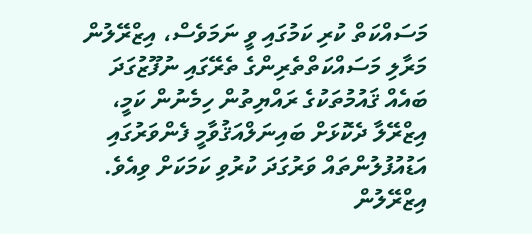މަސައްކަތް ކުރި ކަމުގައި ވީ ނަމަވެސް، އިޒްރޭލުން މަރާލި މަސައްކަތްތެރިންގެ ތެރޭގައި ނުފޫޒުގަދަ ބައެއް ޤައުމުތަކުގެ ރައްޔިތުން ހިމެނުން ކަމީ، އިޒްރޭލާ ދެކޮޅަށް ބައިނަލްއަޤުވާމީ ފެންވަރުގައި އަޑުއުފުލުންތައް ވަރުގަދަ ކުރުވި ކަމަކަށް ވިއެވެ. އިޒްރޭލުން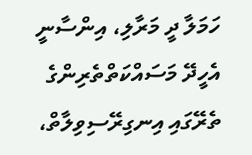ހަމަލާ ދީ މަރާލި، އިންސާނީ އެހީދޭ މަސައްކަތްތެރިންގެ ތެރޭގައި އިނގިރޭސިވިލާތް،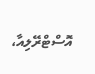އޮސްޓްރޭލިއާ،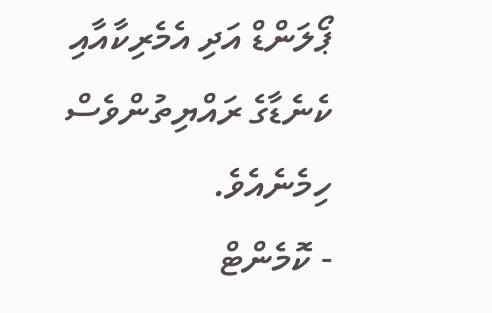ޕޯލަންޑް އަދި އެމެރިކާއާއި ކެނެޑާގެ ރައްޔިތުންވެސް ހިމެނެއެވެ.
- ކޮމެންޓް